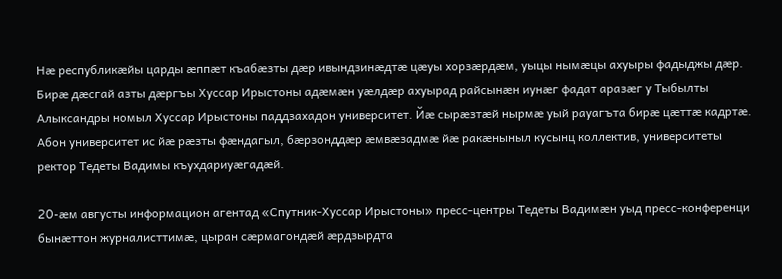Нæ республикæйы царды æппæт къабæзты дæр ивындзинæдтæ цæуы хорзæрдæм, уыцы нымæцы ахуыры фадыджы дæр. Бирæ дæсгай азты дæргъы Хуссар Ирыстоны адæмæн уæлдæр ахуырад райсынæн иунæг фадат аразæг у Тыбылты Алыксандры номыл Хуссар Ирыстоны паддзахадон университет. Йæ сырæзтæй нырмæ уый рауагъта бирæ цæттæ кадртæ. Абон университет ис йæ рæзты фæндагыл, бæрзонддæр æмвæзадмæ йæ ракæныныл кусынц коллектив, университеты ректор Тедеты Вадимы къухдариуæгадæй.

20-æм августы информацион агентад «Спутник-Хуссар Ирыстоны» пресс-центры Тедеты Вадимæн уыд пресс-конференци бынæттон журналисттимæ, цыран сæрмагондæй æрдзырдта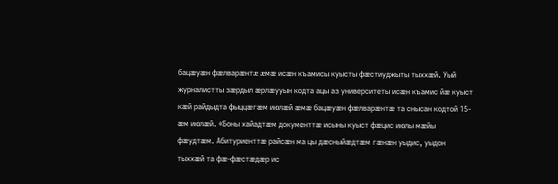бацæуæн фæлварæнтæ æмæ исæн къамисы куысты фæстиуджыты тыххæй. Уый журналистты зæрдыл æрлæууын кодта ацы аз университеты исæн къамис йæ куыст кæй райдыдта фыццæгæм июлæй æмæ бацæуæн фæлварæнтæ та снысан кодтой 15-æм июлæй. «Боны хайадтæм документтæ исыны куыст фæцис июлы мæйы фæудтæм. Абитуриенттæ райсæн ма цы дæсныйæдтæм гæнæн уыдис, уыдон тыххæй та фæ-фæстæдæр ис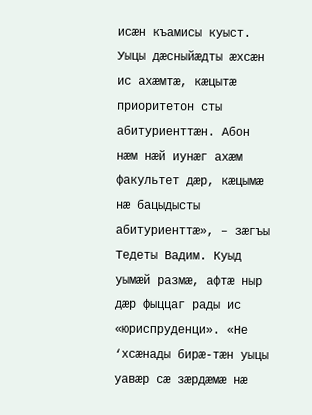исæн къамисы куыст. Уыцы дæсныйæдты æхсæн ис ахæмтæ, кæцытæ приоритетон сты абитуриенттæн. Абон нæм нæй иунæг ахæм факультет дæр, кæцымæ нæ бацыдысты абитуриенттæ», – зæгъы Тедеты Вадим. Куыд уымæй размæ, афтæ ныр дæр фыццаг рады ис «юриспруденци». «Не ‘хсæнады бирæ-тæн уыцы уавæр сæ зæрдæмæ нæ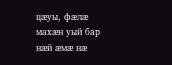цæуы, фæлæ махæн уый бар нæй æмæ нæ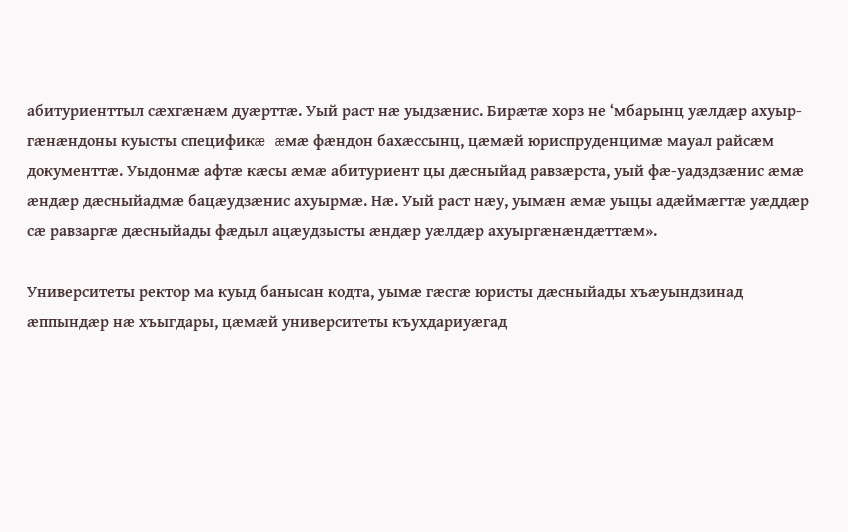абитуриенттыл сæхгæнæм дуæрттæ. Уый раст нæ уыдзæнис. Бирæтæ хорз не ‘мбарынц уæлдæр ахуыр-гæнæндоны куысты спецификæ æмæ фæндон бахæссынц, цæмæй юриспруденцимæ мауал райсæм документтæ. Уыдонмæ афтæ кæсы æмæ абитуриент цы дæсныйад равзæрста, уый фæ-уадздзæнис æмæ æндæр дæсныйадмæ бацæудзæнис ахуырмæ. Нæ. Уый раст нæу, уымæн æмæ уыцы адæймæгтæ уæддæр сæ равзаргæ дæсныйады фæдыл ацæудзысты æндæр уæлдæр ахуыргæнæндæттæм».

Университеты ректор ма куыд банысан кодта, уымæ гæсгæ юристы дæсныйады хъæуындзинад æппындæр нæ хъыгдары, цæмæй университеты къухдариуæгад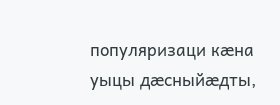популяризаци кæна уыцы дæсныйæдты,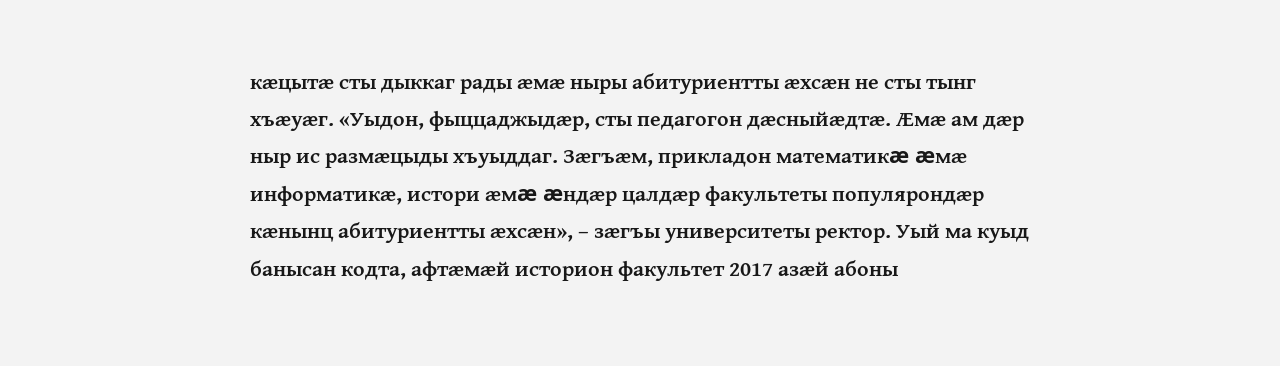кæцытæ сты дыккаг рады æмæ ныры абитуриентты æхсæн не сты тынг хъæуæг. «Уыдон, фыццаджыдæр, сты педагогон дæсныйæдтæ. Æмæ ам дæр ныр ис размæцыды хъуыддаг. Зæгъæм, прикладон математикæ æмæ информатикæ, истори æмæ æндæр цалдæр факультеты популярондæр кæнынц абитуриентты æхсæн», – зæгъы университеты ректор. Уый ма куыд банысан кодта, афтæмæй историон факультет 2017 азæй абоны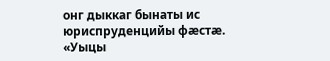онг дыккаг бынаты ис юриспруденцийы фæстæ. «Уыцы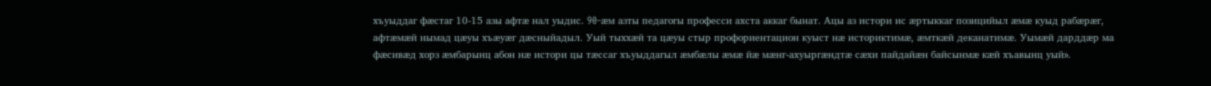хъуыддаг фæстаг 10-15 азы афтæ нал уыдис. 90-æм азты педагогы професси ахста аккаг бынат. Ацы аз истори ис æртыккаг позицийыл æмæ куыд рабæрæг, афтæмæй нымад цæуы хъæуæг дæсныйадыл. Уый тыххæй та цæуы стыр профориентацион куыст нæ историктимæ, æмткæй деканатимæ. Уымæй дарддæр ма фæсивæд хорз æмбарынц абон нæ истори цы тæссаг хъуыддагыл æмбæлы æмæ йæ мæнг-ахуыргæндтæ сæхи пайдайæн байсынмæ кæй хъавынц уый».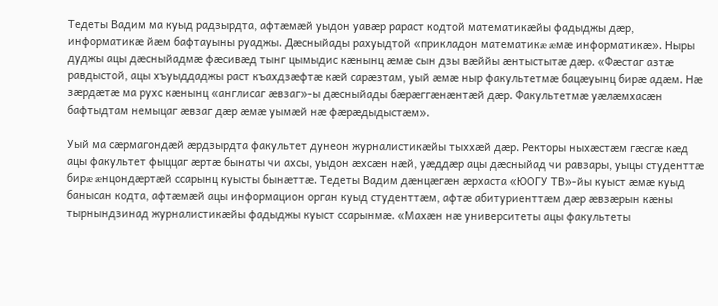Тедеты Вадим ма куыд радзырдта, афтæмæй уыдон уавæр рараст кодтой математикæйы фадыджы дæр, информатикæ йæм бафтауыны руаджы. Дæсныйады рахуыдтой «прикладон математикæ æмæ информатикæ». Ныры дуджы ацы дæсныйадмæ фæсивæд тынг цымыдис кæнынц æмæ сын дзы вæййы æнтыстытæ дæр. «Фæстаг азтæ равдыстой, ацы хъуыддаджы раст къахдзæфтæ кæй сарæзтам, уый æмæ ныр факультетмæ бацæуынц бирæ адæм. Нæ зæрдæтæ ма рухс кæнынц «англисаг æвзаг»-ы дæсныйады бæрæггæнæнтæй дæр. Факультетмæ уæлæмхасæн бафтыдтам немыцаг æвзаг дæр æмæ уымæй нæ фæрæдыдыстæм».

Уый ма сæрмагондæй æрдзырдта факультет дунеон журналистикæйы тыххæй дæр. Ректоры ныхæстæм гæсгæ кæд ацы факультет фыццаг æртæ бынаты чи ахсы, уыдон æхсæн нæй, уæддæр ацы дæсныйад чи равзары, уыцы студенттæ бирæ æнцондæртæй ссарынц куысты бынæттæ. Тедеты Вадим дæнцæгæн æрхаста «ЮОГУ ТВ»-йы куыст æмæ куыд банысан кодта, афтæмæй ацы информацион орган куыд студенттæм, афтæ абитуриенттæм дæр æвзæрын кæны тырнындзинад журналистикæйы фадыджы куыст ссарынмæ. «Махæн нæ университеты ацы факультеты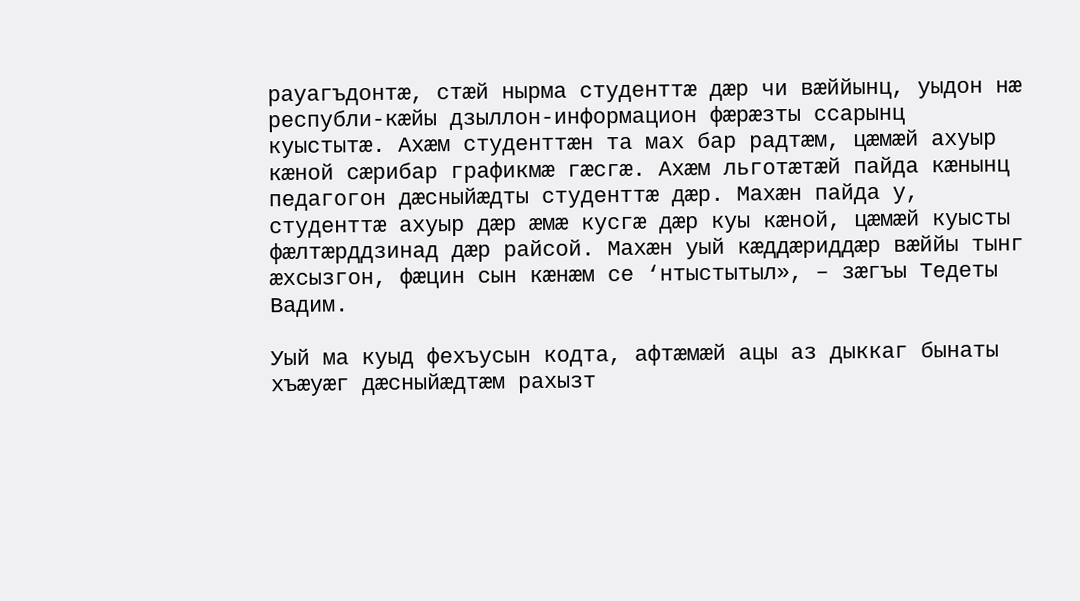рауагъдонтæ, стæй нырма студенттæ дæр чи вæййынц, уыдон нæ республи-кæйы дзыллон-информацион фæрæзты ссарынц куыстытæ. Ахæм студенттæн та мах бар радтæм, цæмæй ахуыр кæной сæрибар графикмæ гæсгæ. Ахæм льготæтæй пайда кæнынц педагогон дæсныйæдты студенттæ дæр. Махæн пайда у, студенттæ ахуыр дæр æмæ кусгæ дæр куы кæной, цæмæй куысты фæлтæрддзинад дæр райсой. Махæн уый кæддæриддæр вæййы тынг æхсызгон, фæцин сын кæнæм се ‘нтыстытыл», – зæгъы Тедеты Вадим.

Уый ма куыд фехъусын кодта, афтæмæй ацы аз дыккаг бынаты хъæуæг дæсныйæдтæм рахызт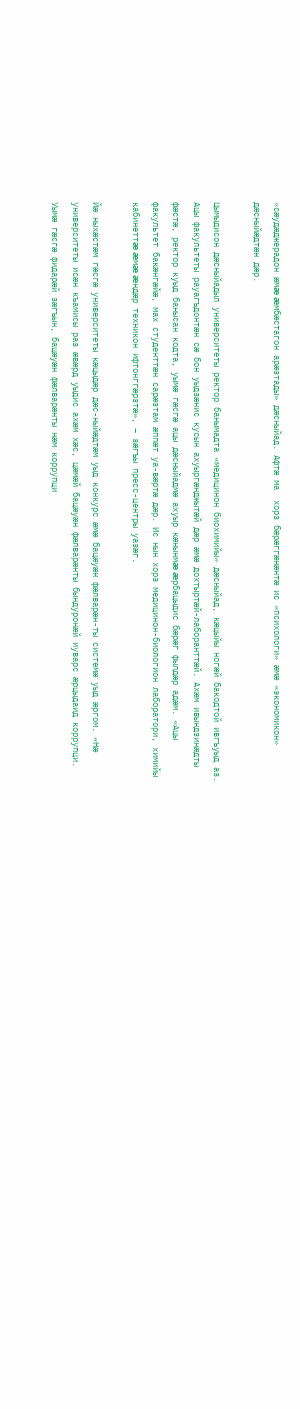«сæудæджерадон æмæ æмбæстагон арæзтады» дæсныйад. Афтæ ма  хорз бæрæггæнæнтæ ис «психологи» æмæ «экономикон» дæсныйæдтæн дæр.

Цымыдисон дæсныйадыл университеты ректор банымадта «медицинон биохимийы» дæсныйад, кæцыйы ногæй бакодтой ивгъуыд аз. Ацы факультеты рауагъдонтæн сæ бон уыдзæнис кусын ахуыргæнджытæй дæр æмæ дохтыртæй-лаборанттæй. Ахæм ивындзинæдты фæстæ, ректор куыд банысан кодта, уымæ гæсгæ ацы дæсныйадмæ ахуыр кæнынмæ æрбацыдис бæрæг фылдæр адæм. «Ацы факультет бакæнгæйæ, мах студенттæн сарæзтам æппæт уа-вæртæ дæр. Ис нын хорз медицинон-биологион лаборатори, химийы кабинеттæ æмæ æндæр техникон ифтонггæрзтæ», – зæгъы пресс-центры уазæг.

Йæ ныхæстæм гæсгæ университеты кæцыдæр дæс-ныйæдтæм уыд конкурс æмæ бацæуæн фæлварæн-ты системæ уыд æргом. «Нæ университеты исæн къамисы раз æвæрд уыдис ахæм хæс, цæмæй бацæуæн фæлварæнты бындуронæй иуварс æрцыдаид коррупци. Уымæ гæсгæ фидарæй зæгъын, бацæуæн фæлварæнты нæм коррупци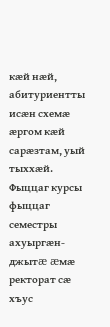кæй нæй, абитуриентты исæн схемæ æргом кæй сарæзтам, уый тыххæй. Фыццаг курсы фыццаг семестры ахуыргæн-джытæ æмæ ректорат сæ хъус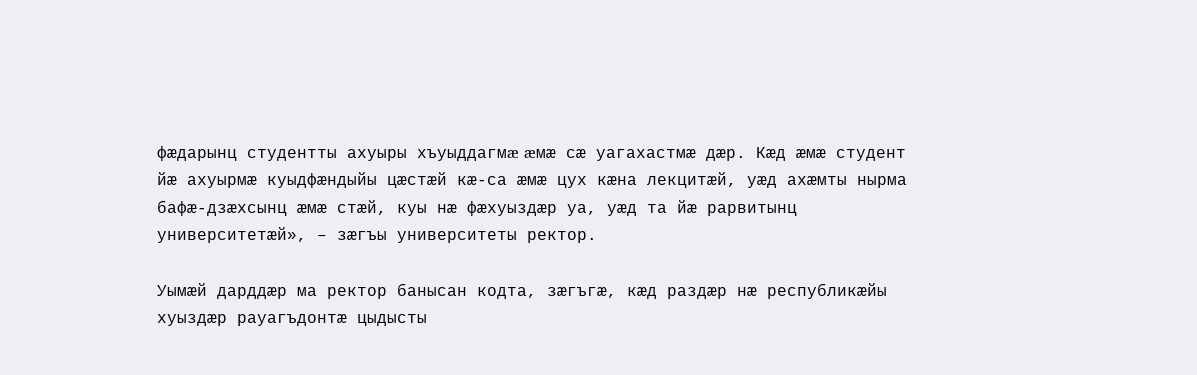фæдарынц студентты ахуыры хъуыддагмæ æмæ сæ уагахастмæ дæр. Кæд æмæ студент йæ ахуырмæ куыдфæндыйы цæстæй кæ-са æмæ цух кæна лекцитæй, уæд ахæмты нырма бафæ-дзæхсынц æмæ стæй, куы нæ фæхуыздæр уа, уæд та йæ рарвитынц университетæй», – зæгъы университеты ректор.

Уымæй дарддæр ма ректор банысан кодта, зæгъгæ, кæд раздæр нæ республикæйы хуыздæр рауагъдонтæ цыдысты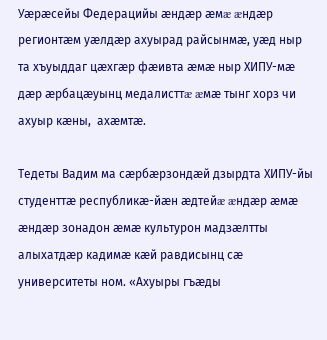Уæрæсейы Федерацийы æндæр æмæ æндæр регионтæм уæлдæр ахуырад райсынмæ, уæд ныр та хъуыддаг цæхгæр фæивта æмæ ныр ХИПУ-мæ дæр æрбацæуынц медалисттæ æмæ тынг хорз чи ахуыр кæны,  ахæмтæ.

Тедеты Вадим ма сæрбæрзондæй дзырдта ХИПУ-йы студенттæ республикæ-йæн æдтейæ æндæр æмæ æндæр зонадон æмæ культурон мадзæлтты алыхатдæр кадимæ кæй равдисынц сæ университеты ном. «Ахуыры гъæды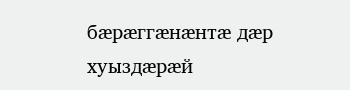бæрæггæнæнтæ дæр хуыздæрæй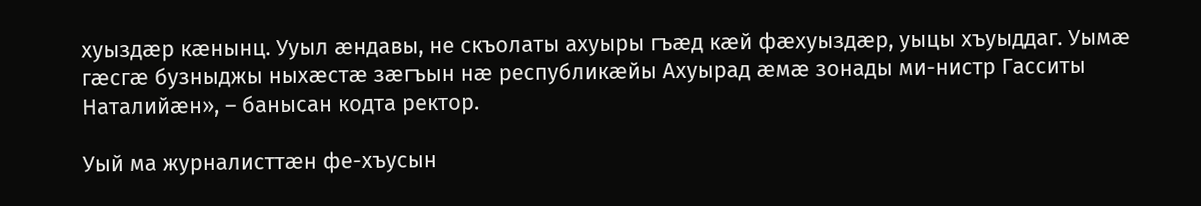хуыздæр кæнынц. Ууыл æндавы, не скъолаты ахуыры гъæд кæй фæхуыздæр, уыцы хъуыддаг. Уымæ гæсгæ бузныджы ныхæстæ зæгъын нæ республикæйы Ахуырад æмæ зонады ми-нистр Гасситы Наталийæн», – банысан кодта ректор.

Уый ма журналисттæн фе-хъусын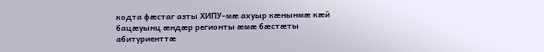кодта фæстаг азты ХИПУ-мæ ахуыр кæнынмæ кæй бацæуынц æндæр регионты æмæ бæстæты абитуриенттæ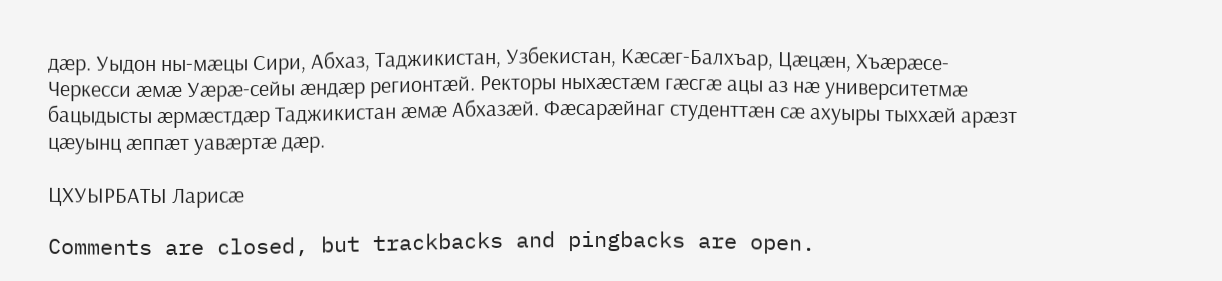дæр. Уыдон ны-мæцы Сири, Абхаз, Таджикистан, Узбекистан, Кæсæг-Балхъар, Цæцæн, Хъæрæсе-Черкесси æмæ Уæрæ-сейы æндæр регионтæй. Ректоры ныхæстæм гæсгæ ацы аз нæ университетмæ бацыдысты æрмæстдæр Таджикистан æмæ Абхазæй. Фæсарæйнаг студенттæн сæ ахуыры тыххæй арæзт цæуынц æппæт уавæртæ дæр.

ЦХУЫРБАТЫ Ларисæ

Comments are closed, but trackbacks and pingbacks are open.